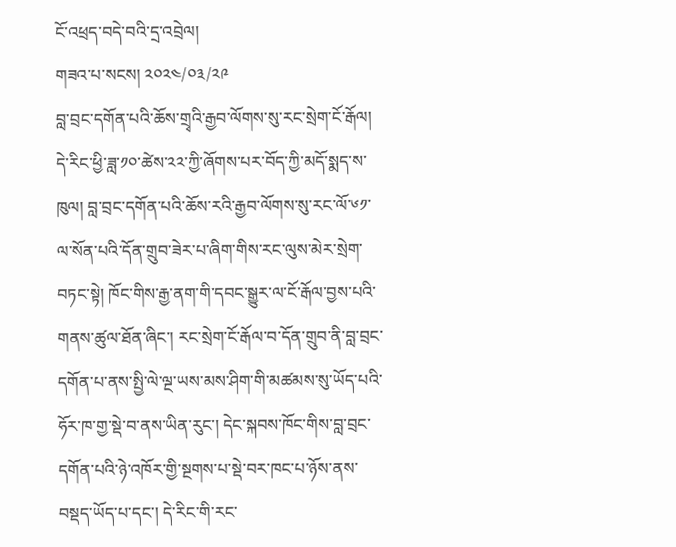ངོ་འཕྲད་བདེ་བའི་དྲ་འབྲེལ།
གཟའ་པ་སངས། ༢༠༢༤/༠༣/༢༩
བླ་བྲང་དགོན་པའི་ཆོས་གྲྭའི་རྒྱབ་ལོགས་སུ་རང་སྲེག་ངོ་རྒོལ།
དེ་རིང་ཕྱི་ཟླ་༡༠་ཚེས་༢༢་ཀྱི་ཞོགས་པར་བོད་ཀྱི་མདོ་སྨད་ས་ཁུལ། བླ་བྲང་དགོན་པའི་ཆོས་རའི་རྒྱབ་ལོགས་སུ་རང་ལོ་༦༡་ལ་སོན་པའི་དོན་གྲུབ་ཟེར་པ་ཞིག་གིས་རང་ལུས་མེར་སྲེག་བཏང་སྟེ། ཁོང་གིས་རྒྱ་ནག་གི་དབང་སྒྱུར་ལ་ངོ་རྒོལ་བྱས་པའི་གནས་ཚུལ་ཐོན་ཞིང་། རང་སྲེག་ངོ་རྒོལ་བ་དོན་གྲུབ་ནི་བླ་བྲང་དགོན་པ་ནས་སྤྱི་ལེ་ལྔ་ཡས་མས་ཤིག་གི་མཚམས་སུ་ཡོད་པའི་ཧོར་ཁ་གྱ་སྡེ་བ་ནས་ཡིན་རུང་། དེང་སྐབས་ཁོང་གིས་བླ་བྲང་དགོན་པའི་ཉེ་འཁོར་གྱི་སྔགས་པ་སྡེ་བར་ཁང་པ་ཉོས་ནས་བསྡད་ཡོད་པ་དང་། དེ་རིང་གི་རང་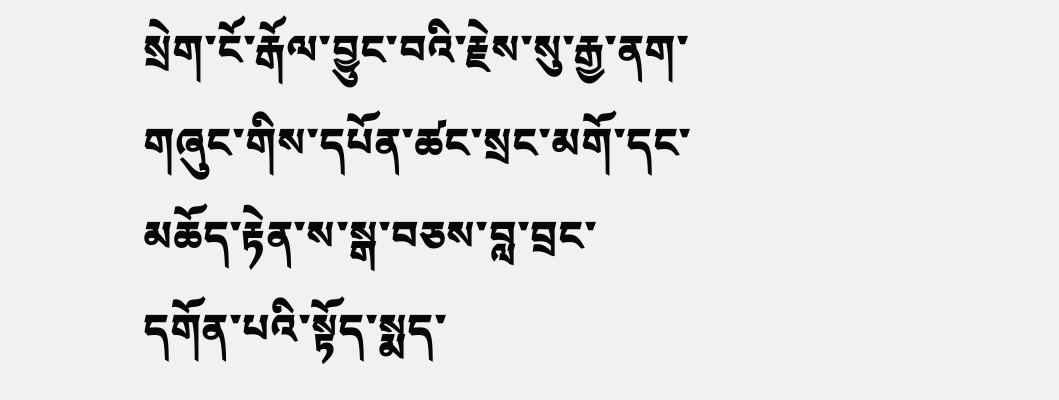སྲེག་ངོ་རྒོལ་བྱུང་བའི་རྗེས་སུ་རྒྱ་ནག་གཞུང་གིས་དཔོན་ཚང་སྲང་མགོ་དང་མཆོད་རྟེན་ས་སྒ་བཅས་བླ་བྲང་དགོན་པའི་སྟོད་སྨད་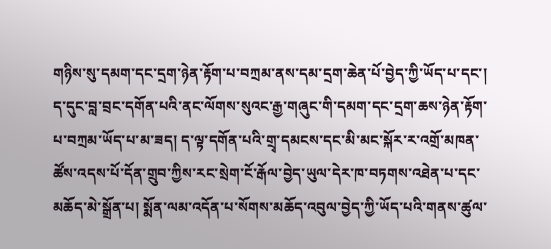གཉིས་སུ་དམག་དང་དྲག་ཉེན་རྟོག་པ་བཀྲམ་ནས་དམ་དྲག་ཆེན་པོ་བྱེད་ཀྱི་ཡོད་པ་དང་། ད་དུང་བླ་བྲང་དགོན་པའི་ནང་ལོགས་སུའང་རྒྱ་གཞུང་གི་དམག་དང་དྲག་ཆས་ཉེན་རྟོག་པ་བཀྲམ་ཡོད་པ་མ་ཟད། ད་ལྟ་དགོན་པའི་གྲྭ་དམངས་དང་མི་མང་སྐོར་ར་འགྲོ་མཁན་ཚོས་འདས་པོ་དོན་གྲུབ་ཀྱིས་རང་སྲེག་ངོ་རྒོལ་བྱེད་ཡུལ་དེར་ཁ་བཏགས་འཐེན་པ་དང་མཆོད་མེ་སྒྲོན་པ། སྨོན་ལམ་འདོན་པ་སོགས་མཆོད་འབུལ་བྱེད་ཀྱི་ཡོད་པའི་གནས་ཚུལ་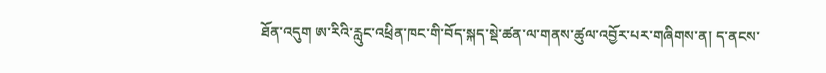ཐོན་འདུག ཨ་རིའི་རླུང་འཕྲིན་ཁང་གི་བོད་སྐད་སྡེ་ཚན་ལ་གནས་ཚུལ་འབྱོར་པར་གཞིགས་ན། ད་ནངས་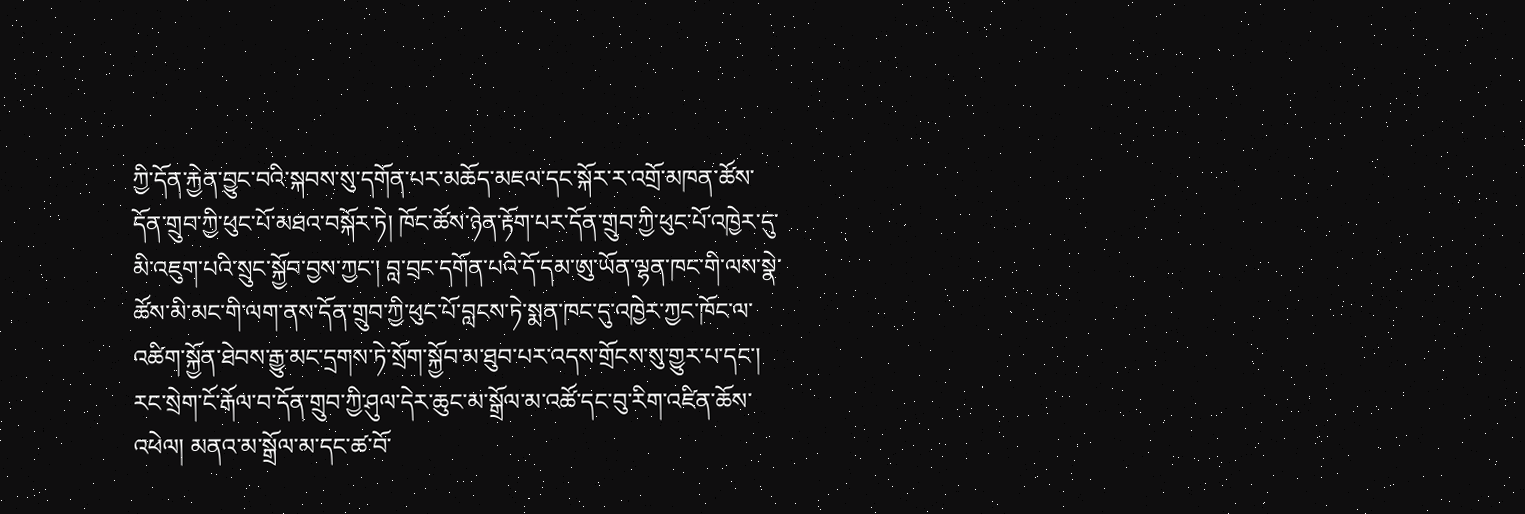ཀྱི་དོན་རྐྱེན་བྱུང་བའི་སྐབས་སུ་དགོན་པར་མཆོད་མཇལ་དང་སྐོར་ར་འགྲོ་མཁན་ཚོས་དོན་གྲུབ་ཀྱི་ཕུང་པོ་མཐའ་བསྐོར་ཏེ། ཁོང་ཚོས་ཉེན་རྟོག་པར་དོན་གྲུབ་ཀྱི་ཕུང་པོ་འཁྱེར་དུ་མི་འཇུག་པའི་སྲུང་སྐྱོབ་བྱས་ཀྱང་། བླ་བྲང་དགོན་པའི་དོ་དམ་ཨུ་ཡོན་ལྷན་ཁང་གི་ལས་སྣེ་ཚོས་མི་མང་གི་ལག་ནས་དོན་གྲུབ་ཀྱི་ཕུང་པོ་བླངས་ཏེ་སྨན་ཁང་དུ་འཁྱེར་ཀྱང་ཁོང་ལ་འཚིག་སྐྱོན་ཐེབས་རྒྱུ་མང་དྲགས་ཏེ་སྲོག་སྐྱོབ་མ་ཐུབ་པར་འདས་གྲོངས་སུ་གྱུར་པ་དང་། རང་སྲེག་ངོ་རྒོལ་བ་དོན་གྲུབ་ཀྱི་ཤུལ་དེར་ཆུང་མ་སྒྲོལ་མ་འཚོ་དང་བུ་རིག་འཛིན་ཆོས་འཕེལ། མནའ་མ་སྒྲོལ་མ་དང་ཚ་བོ་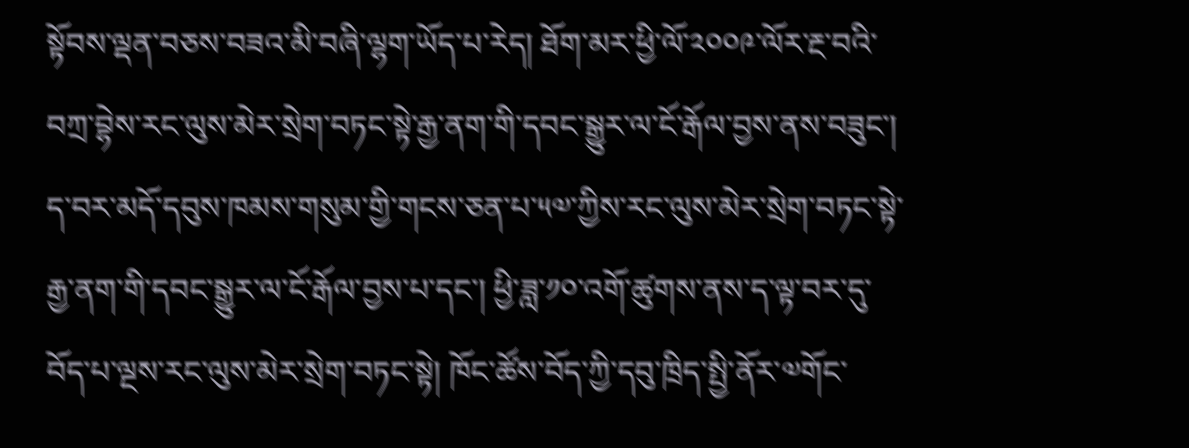སྟོབས་ལྡན་བཅས་བཟའ་མི་བཞི་ལྷག་ཡོད་པ་རེད། ཐོག་མར་ཕྱི་ལོ་༢༠༠༩་ལོར་རྔ་བའི་བཀྲ་བྷེས་རང་ལུས་མེར་སྲེག་བཏང་སྟེ་རྒྱ་ནག་གི་དབང་སྒྱུར་ལ་ངོ་རྒོལ་བྱས་ནས་བཟུང་། ད་བར་མདོ་དབུས་ཁམས་གསུམ་གྱི་གངས་ཅན་པ་༥༧་ཀྱིས་རང་ལུས་མེར་སྲེག་བཏང་སྟེ་རྒྱ་ནག་གི་དབང་སྒྱུར་ལ་ངོ་རྒོལ་བྱས་པ་དང་། ཕྱི་ཟླ་༡༠་འགོ་ཚུགས་ནས་ད་ལྟ་བར་དུ་བོད་པ་ལྔས་རང་ལུས་མེར་སྲེག་བཏང་སྟེ། ཁོང་ཚོས་བོད་ཀྱི་དབུ་ཁྲིད་སྤྱི་ནོར་༧གོང་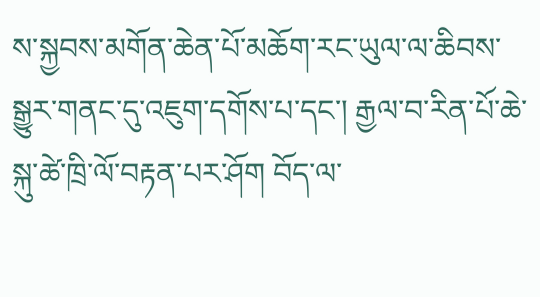ས་སྐྱབས་མགོན་ཆེན་པོ་མཆོག་རང་ཡུལ་ལ་ཆིབས་སྒྱུར་གནང་དུ་འཇུག་དགོས་པ་དང་། རྒྱལ་བ་རིན་པོ་ཆེ་སྐུ་ཚེ་ཁྲི་ལོ་བརྟན་པར་ཤོག བོད་ལ་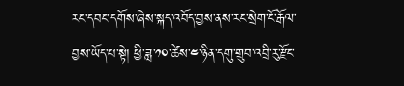རང་དབང་དགོས་ཞེས་སྐད་འབོད་བྱས་ནས་རང་སྲེག་ངོ་རྒོལ་བྱས་ཡོད་པ་སྟེ། ཕྱི་ཟླ་༡༠་ཚེས་༤་ཉིན་དགུ་གྲུབ་འབྲི་རུ་རྫོང་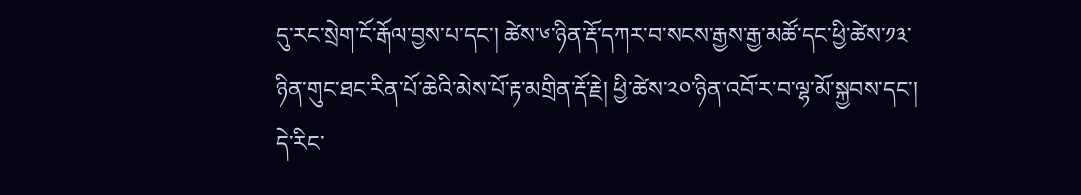དུ་རང་སྲེག་ངོ་རྒོལ་བྱས་པ་དང་། ཚེས་༦་ཉིན་རྡོ་དཀར་བ་སངས་རྒྱས་རྒྱ་མཚོ་དང་ཕྱི་ཚེས་༡༣་ཉིན་གུང་ཐང་རིན་པོ་ཆེའི་མེས་པོ་རྟ་མགྲིན་རྡོ་རྗེ། ཕྱི་ཚེས་༢༠་ཉིན་འབོ་ར་བ་ལྷ་མོ་སྐྱབས་དང་། དེ་རིང་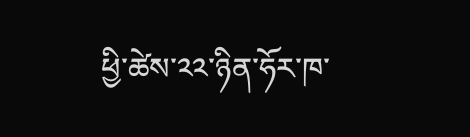ཕྱི་ཚེས་༢༢་ཉིན་ཧོར་ཁ་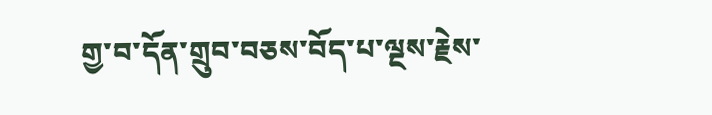གྱ་བ་དོན་གྲུབ་བཅས་བོད་པ་ལྔས་རྗེས་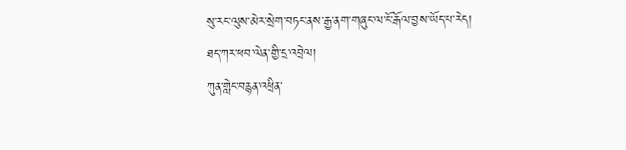སུ་རང་ལུས་མེར་སྲེག་བཏང་ནས་རྒྱ་ནག་གཞུང་ལ་ངོ་རྒོལ་བྱས་ཡོད་པ་རེད།
ཐད་ཀར་ཕབ་ལེན་གྱི་དྲ་འབྲེལ།
ཀུན་གླེང་བརྙན་འཕྲིན་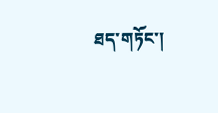ཐད་གཏོང་།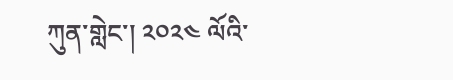ཀུན་གླེང་། ༢༠༢༤ ལོའི་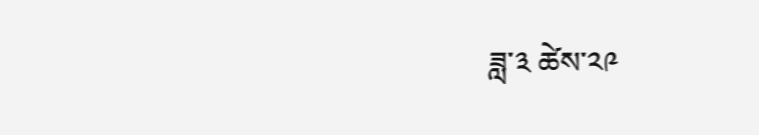ཟླ་༣ ཚེས་༢༩